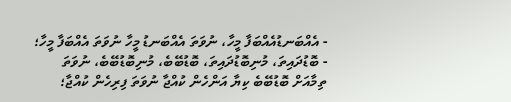- އެއްބަނޑުއެއްބަފާ މީހާ، ނުވަތަ އެއްބަނޑު މީހާ ނުވަތަ އެއްބަފާ މީހާ؛
- ބޮޑުދައިތަ، މުނިބޮޑުދައިތަ، ބޮޑުބޭބެ، މުނިބޮޑުބޭބެ، ނުވަތަ ތިމާއަށް ބޮޑުބޭބެ ކިޔާ އަންހެން ކުއްޖާ ނުވަތަ ފިރިހެން ކުއްޖާ؛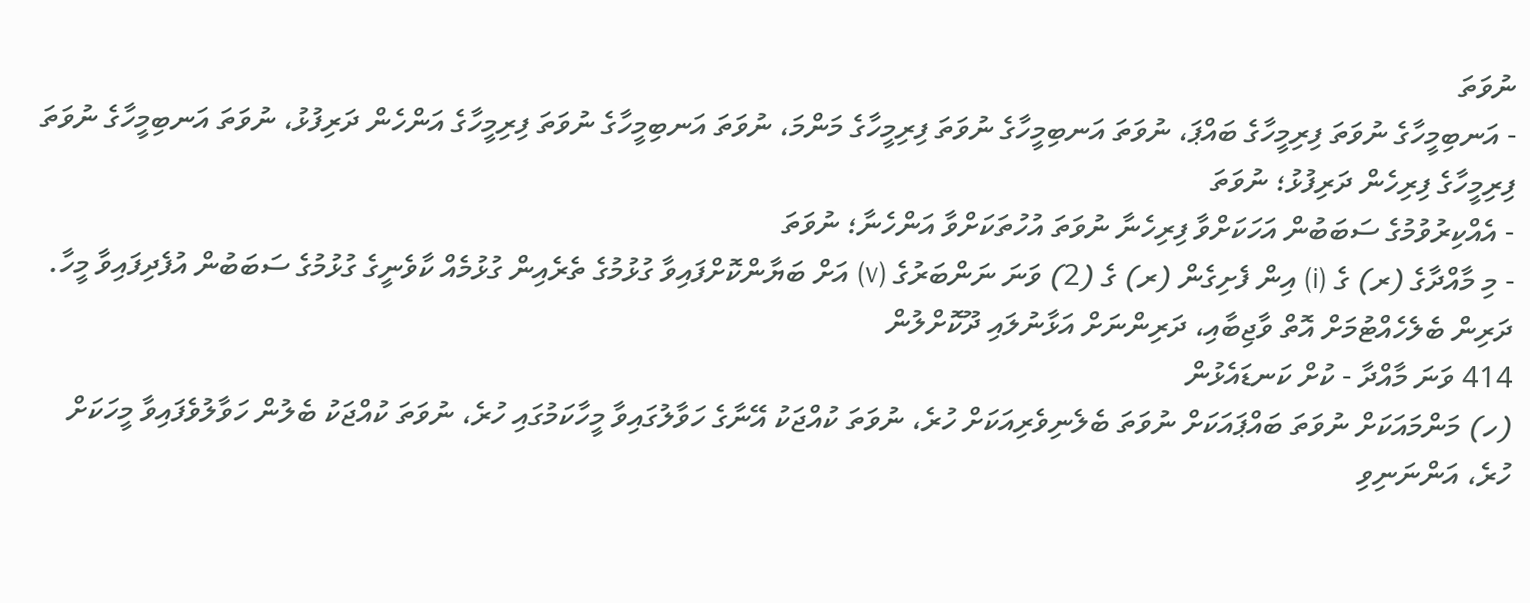ނުވަތަ
- އަނބިމީހާގެ ނުވަތަ ފިރިމީހާގެ ބައްޕަ، ނުވަތަ އަނބިމީހާގެ ނުވަތަ ފިރިމީހާގެ މަންމަ، ނުވަތަ އަނބިމީހާގެ ނުވަތަ ފިރިމީހާގެ އަންހެން ދަރިފުޅު، ނުވަތަ އަނބިމީހާގެ ނުވަތަ ފިރިމީހާގެ ފިރިހެން ދަރިފުޅު؛ ނުވަތަ
- އެއްކިރުވުމުގެ ސަބަބުން އަހަކަށްވާ ފިރިހެނާ ނުވަތަ އުހުތަކަށްވާ އަންހެނާ؛ ނުވަތަ
- މި މާއްދާގެ (ރ) ގެ (i) އިން ފެށިގެން (ރ) ގެ (2) ވަނަ ނަންބަރުގެ (v) އަށް ބަޔާންކޮށްފައިވާ ގުޅުމުގެ ތެރެއިން ގުޅުމެއް ކާވެނީގެ ގުޅުމުގެ ސަބަބުން އުފެދިފައިވާ މީހާ.
ދަރިން ބެލެހެއްޓުމަށް އޮތް ވާޖިބާއި، ދަރިންނަށް އަޅާނުލައި ދޫކޮށްލުން
414 ވަނަ މާއްދާ - ކުށް ކަނޑައެޅުން
(ހ) މަންމައަކަށް ނުވަތަ ބައްޕައަކަށް ނުވަތަ ބެލެނިވެރިއަކަށް ހުރެ، ނުވަތަ ކުއްޖަކު އޭނާގެ ހަވާލުގައިވާ މީހާކަމުގައި ހުރެ، ނުވަތަ ކުއްޖަކު ބެލުން ހަވާލުވެފައިވާ މީހަކަށް ހުރެ، އަންނަނިވި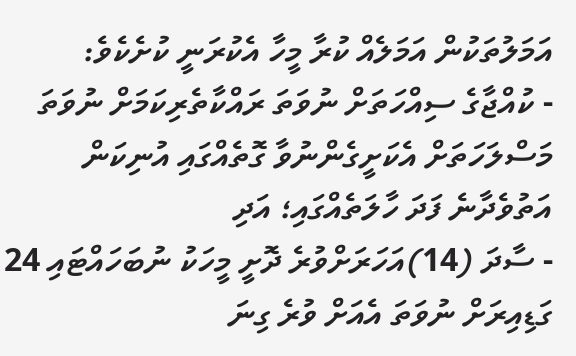އަމަލުތަކުން އަމަލެއް ކުރާ މީހާ އެކުރަނީ ކުށެކެވެ:
- ކުއްޖާގެ ސިއްހަތަށް ނުވަތަ ރައްކާތެރިކަމަށް ނުވަތަ މަސްލަހަތަށް އެކަށީގެންނުވާ ގޮތެއްގައި އުނިކަން އަތުވެދާނެ ފަދަ ހާލަތެއްގައި؛ އަދި
- ސާދަ (14)އަހަރަށްވުރެ ދޮށީ މީހަކު ނުބަހައްޓައި 24 ގަޑިއިރަށް ނުވަތަ އެއަށް ވުރެ ގިނަ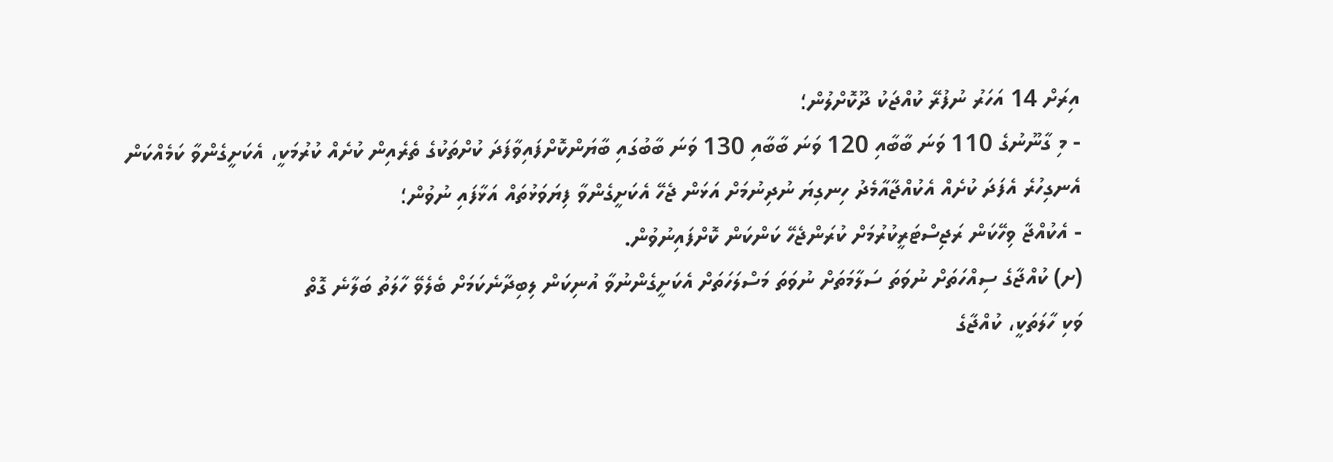އިރަށް 14 އަހަރު ނުފުރޭ ކުއްޖަކު ދޫކޮށްލުން؛
- މި ގާނޫނުގެ 110 ވަނަ ބާބާއި 120 ވަނަ ބާބާއި 130 ވަނަ ބާބުގައި ބާޔަންކޮށްފައިވާފަދަ ކުށްތަކުގެ ތެރެއިން ކުށެއް ކުރުމަކީ، އެކަށީގެންވާ ކަމެއްކަން އެނގިހުރެ އެފަދަ ކުށެއް އެކުއްޖާއާމެދު ހިނގިޔަ ނުދިނުމަށް އަޅަން ޖެހޭ އެކަށީގެންވާ ފިޔަވަޅުތައް އަޅާފައި ނުވުން؛
- އެކުއްޖާ ވިހޭކަން ރަޖިސްޓަރީކުރުމަށް ކުރަންޖެހޭ ކަންކަން ކޮށްފައިނުވުން.
(ށ) ކުއްޖާގެ ސިއްހަތަށް ނުވަތަ ސަލާމަތަށް ނުވަތަ މަސްލަހަތަށް އެކަށީގެންނުވާ އުނިކަން ލިބިދާނެކަމަށް ބެލެވޭ ހާލަތު ބަލާނެ ގޮތް
ވަކި ހާލަތަކީ، ކުއްޖާގެ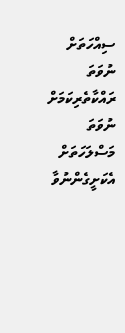ސިއްހަތަށް ނުވަތަ ރައްކާތެރިކަމަށް ނުވަތަ މަސްލަހަތަށް އެކަށީގެންނުވާ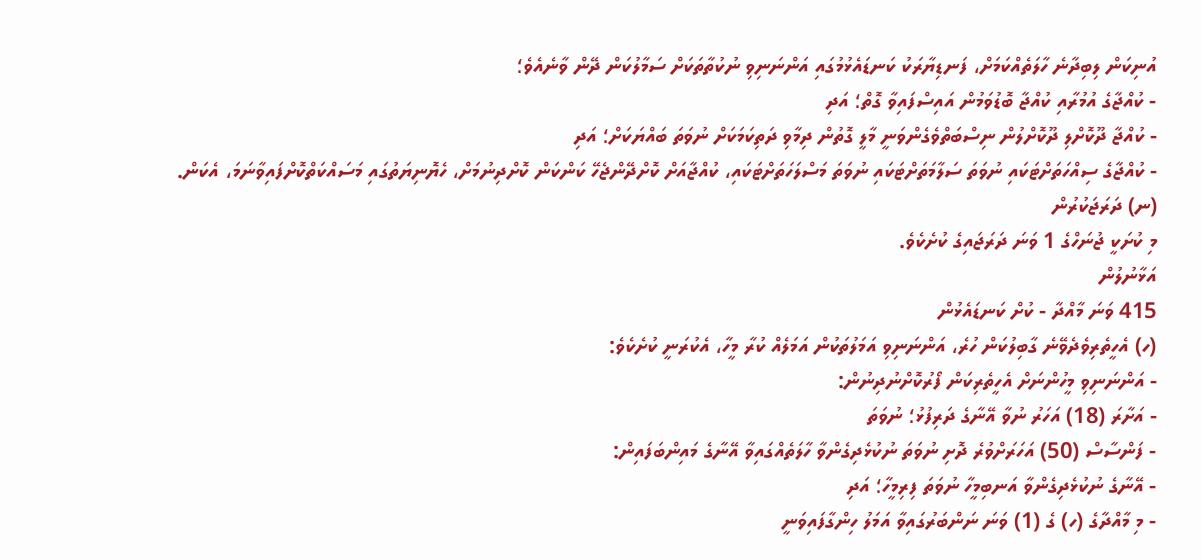އުނިކަން ލިބިދާނެ ހާލަތެއްކަމަށް، ފަނޑިޔާރަކު ކަނޑައެޅުމުގައި އަންނަނިވި ނުކުތާތަކަށް ސަމާލުކަން ދޭން ވާނެއެވެ؛
- ކުއްޖާގެ އުމުރާއި ކުއްޖާ ބޮޑުވަމުން އައިސްފައިވާ ގޮތް؛ އަދި
- ކުއްޖާ ދޫކޮށްލި ދޫކޮށްލުން ނިސްބަތްވެގެންވަނީ މާލީ ގޮތުން ދިމާވި ދަތިކަމަކަށް ނުވަތަ ބައްޔަކަށް؛ އަދި
- ކުއްޖާގެ ސިއްހަތަށްޓަކައި ނުވަތަ ސަލާމަތަށްޓަކައި ނުވަތަ މަސްލަހަތަށްޓަކައި، ކުއްޖާއަށް ކޮށްދޭންޖެހޭ ކަންކަން ކޮށްދިނުމަށް، ހެޔޮނިޔަތުގައި މަސައްކަތްކޮށްފައިވާނަމަ، އެކަން.
(ނ) ދަރަޖަކުރުން
މި ކުށަކީ ޖުނަހްގެ 1 ވަނަ ދަރަޖައިގެ ކުށެކެވެ.
އަޅާނުލުން
415 ވަނަ މާއްދާ - ކުށް ކަނޑައެޅުން
(ހ) އެހީތެރިވެދެވޭނެ ގާބިލުކަން ހުރެ، އަންނަނިވި އަމަލުތަކުން އަމަލެއް ކުރާ މީހާ، އެކުރަނީ ކުށެކެވެ:
- އަންނަނިވި މީހުންނަށް އެހީތެރިކަން ފޯރުކޮށްނުދިނުން:
- އަށާރަ (18) އަހަރު ނުވާ އޭނާގެ ދަރިފުޅު؛ ނުވަތަ
- ފަންސާސް (50) އަހަރަށްވުރެ ދޮށި ނުވަތަ ނުކުޅެދިގެންވާ ހާލަތެއްގައިވާ އޭނާގެ މައިންބަފައިން:
- އޭނާގެ ނުކުޅެދިގެންވާ އަނބިމީހާ ނުވަތަ ފިރިމީހާ؛ އަދި
- މި މާއްދާގެ (ހ) ގެ (1) ވަނަ ނަންބަރުގައިވާ އަމަލު ހިންގާފައިވަނީ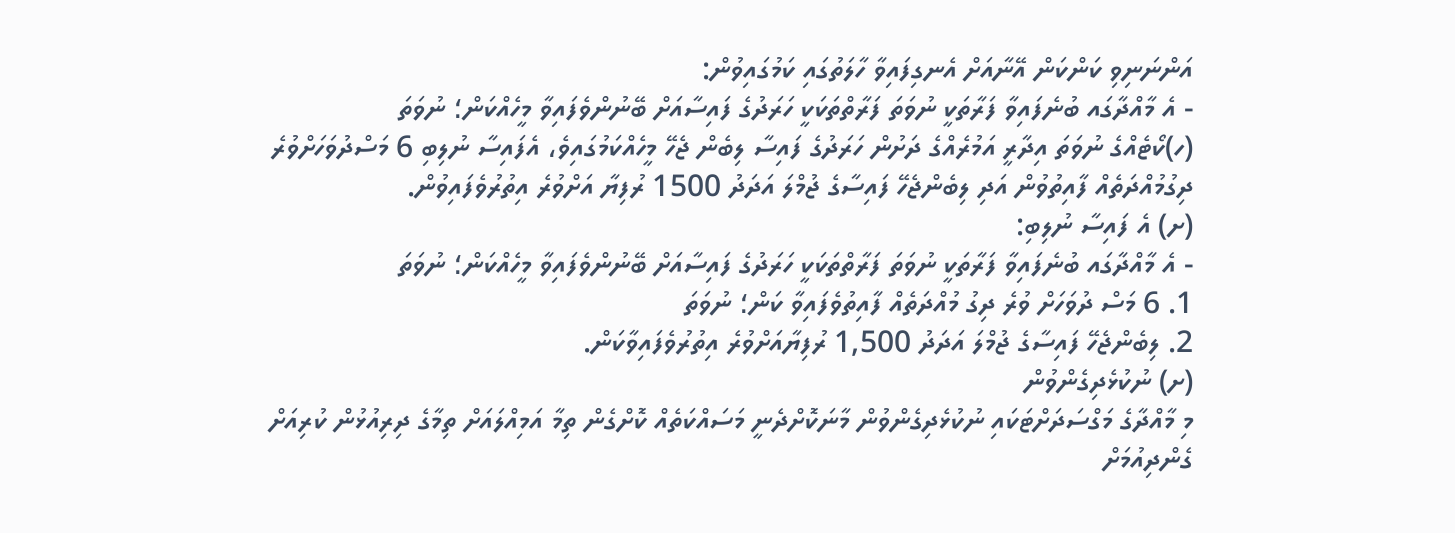އަންނަނިވި ކަންކަން އޭނާއަށް އެނގިފައިވާ ހާލަތުގައި ކަމުގައިވުން:
- އެ މާއްދާގައ ބުނެފައިވާ ފަރާތަކީ ނުވަތަ ފަރާތްތަކަކީ ހަރަދުގެ ފައިސާއަށް ބޭނުންވެފައިވާ މީހެއްކަން؛ ނުވަތަ
(ހ)ކޯޓެއްގެ ނުވަތަ އިދާރީ އަމުރެއްގެ ދަށުން ހަރަދުގެ ފައިސާ ލިބެން ޖެހޭ މީހެއްކަމުގައިވެ، އެފައިސާ ނުލިބި 6 މަސްދުވަހަށްވުރެ ދިގުމުއްދަތެއް ފާއިތުވުން އަދި ލިބެންޖެހޭ ފައިސާގެ ޖުމްލަ އަދަދު 1500 ރުފިޔާ އަށްވުރެ އިތުރުވެފައިވުން.
(ށ) އެ ފައިސާ ނުލިބި:
- އެ މާއްދާގައ ބުނެފައިވާ ފަރާތަކީ ނުވަތަ ފަރާތްތަކަކީ ހަރަދުގެ ފައިސާއަށް ބޭނުންވެފައިވާ މީހެއްކަން؛ ނުވަތަ
1. 6 މަސް ދުވަހަށް ވުރެ ދިގު މުއްދަތެއް ފާއިތުވެފައިވާ ކަން؛ ނުވަތަ
2. ލިބެންޖެހޭ ފައިސާގެ ޖުމްލަ އަދަދު 1,500 ރުފިޔާއަށްވުރެ އިތުރުވެފައިވާކަން.
(ށ) ނުކުޅެދިގެންވުން
މި މާއްދާގެ މަގްސަދަށްޓަކައި ނުކުޅެދިގެންވުން މާނަކޮށްދެނީ މަސައްކަތެއް ކޮށްގެން ތިމާ އަމިއްލައަށް ތިމާގެ ދިރިއުޅުން ކުރިއަށް ގެންދިއުމަށް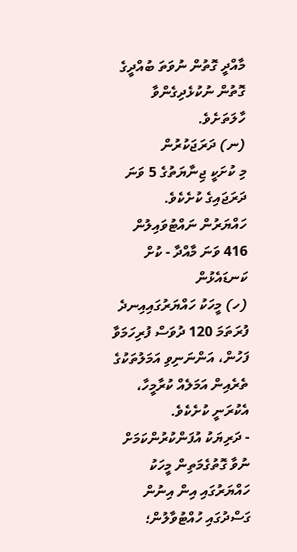މާއްދީ ގޮތުން ނުވަތަ ބުއްދީގެ ގޮތުން ނުކުޅެދިގެންވާ ހާލަތަށެވެ.
(ނ) ދަރަޖަކުރުން
މި ކުށަކީ ޖިނާޔަތުގެ 5 ވަނަ ދަރަޖައިގެ ކުށެކެވެ.
ހައްޔަރުން ނައްޓުވައިލުން
416 ވަނަ މާއްދާ - ކުށް ކަނޑައެޅުން
(ހ) މީހަކު ހައްޔަރުގައިއިނދެ ފުރަތަމަ 120 ދުވަސް ފުރިހަމަވާ ފަހުން، އަންނަނިވި އަމަލުތަކުގެ ތެރެއިން އަމަލެއް ކުރާމީހާ، އެކުރަނީ ކުށެކެވެ.
- ދަރިޔަކު އުފަންކުރުންކަމަށް ނުވާ ގޮތުގެމަތިން މީހަކު ހައްޔަރުގައި އިން އިނުން ގަސްދުގައި ހުއްޓުވާލުން؛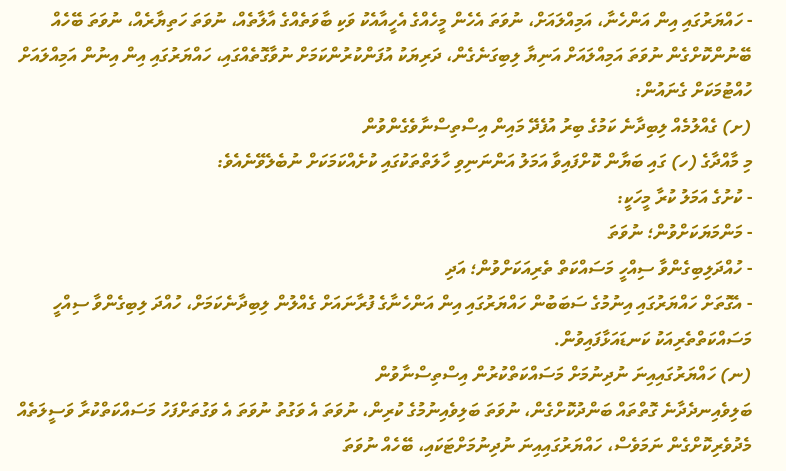- ހައްޔަރުގައި އިން އަންހެނާ، އަމިއްލައަށް، ނުވަތަ އެހެން މީހެއްގެ އެހީއާއެކު ވަކި ބާވަތެއްގެ އާލާތެއް، ނުވަތަ ހަތިޔާރެއް، ނުވަތަ ބޭހެއް ބޭނުންކޮށްގެން ނުވަތަ އަމިއްލައަށް އަނިޔާ ލިބިގަނެގެން، ދަރިޔަކު އުފަންކުރުންކަމަށް ނުވާގޮތެއްގައި، ހައްޔަރުގައި އިން އިނުން އަމިއްލައަށް ހުއްޓުމަކަށް ގެނައުން:
(ށ) ގެއްލުމެއް ލިބިދާނެ ކަމުގެ ބިރު އުފެދޭ މައިން އިސްތިސްނާވެގެންވުން
މި މާއްދާގެ (ހ) ގައި ބަޔާން ކޮށްފައިވާ އަމަލު އަންނަނިވި ހާލަތްތަކުގައި ކުށެއްކަމަކަށް ނުބެލެވޭނެއެވެ:
- ކުށުގެ އަމަލު ކުރާ މީހަކީ:
- މަންމަޔަކަށްވުން؛ ނުވަތަ
- ހުއްދަލިބިގެންވާ ސިއްހީ މަސައްކަތް ތެރިއަކަށްވުން؛ އަދި
- އެގޮތަށް ހައްޔަރުގައި އިނުމުގެ ސަބަބުން ހައްޔަރުގައި އިން އަންހެނާގެ ފުރާނައަށް ގެއްލުން ލިބިދާނެކަމަށް، ހުއްދަ ލިބިގެންވާ ސިއްހީ މަސައްކަތްތެރިއަކު ކަނޑައަޅާފައިވުން.
(ނ) ހައްޔަރުގައިއިނަ ނުދިނުމަށް މަސައްކަތްކުރުން އިސްތިސްނާވުން
ބަލިވެއިނދެދާނެ ގޮތްތައް ބަންދުކޮށްގެން، ނުވަތަ ބަލިވެއިނުމުގެ ކުރިން، ނުވަތަ އެ ވަގުތު ނުވަތަ އެ ވަގުތަށްފަހު މަސައްކަތްކުރާ ވަސީލަތެއް މެދުވެރިކޮށްގެން ނަމަވެސް، ހައްޔަރުގައިއިނަ ނުދިނުމަށްޓަކައި، ބޭހެއް ނުވަތަ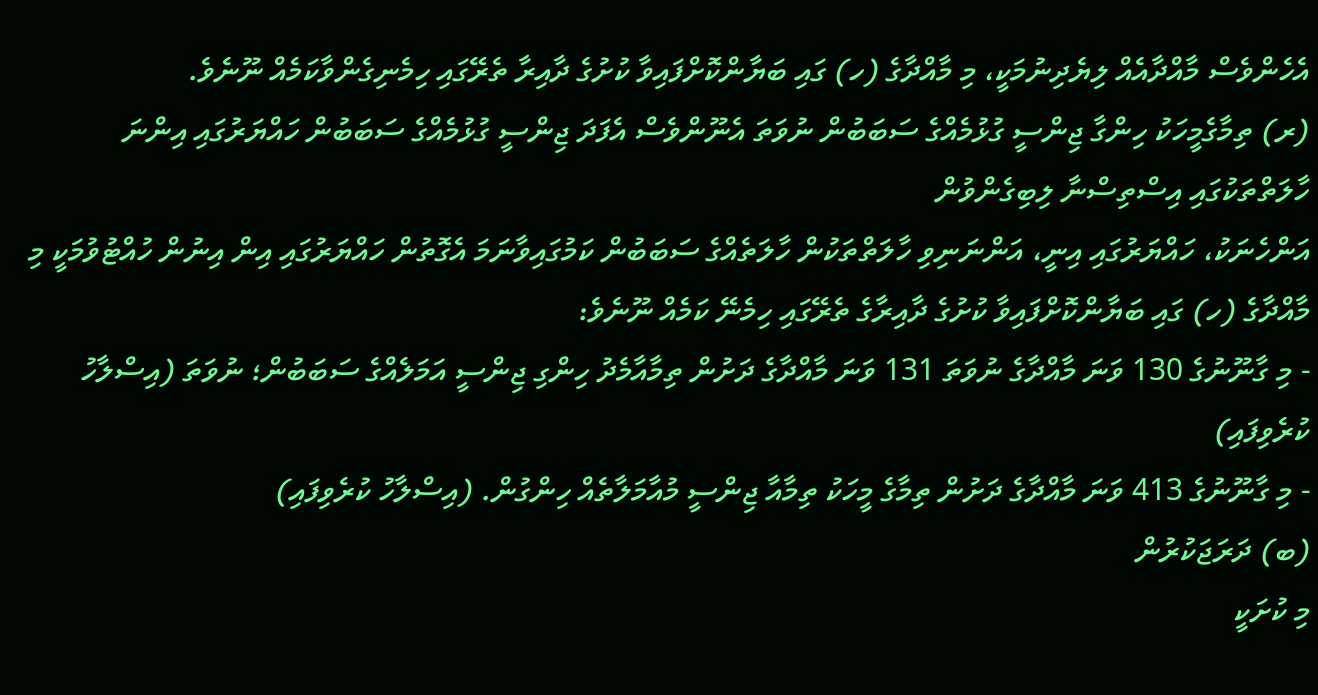އެހެންވެސް މާއްދާއެއް ލިޔެދިނުމަކީ، މި މާއްދާގެ (ހ) ގައި ބަޔާންކޮށްފައިވާ ކުށުގެ ދާއިރާ ތެރޭގައި ހިމެނިގެންވާކަމެއް ނޫނެވެ.
(ރ) ތިމާގެމީހަކު ހިންގާ ޖިންސީ ގުޅުމެއްގެ ސަބަބުން ނުވަތަ އެނޫންވެސް އެފަދަ ޖިންސީ ގުޅުމެއްގެ ސަބަބުން ހައްޔަރުގައި އިންނަ ހާލަތްތަކުގައި އިސްތިސްނާ ލިބިގެންވުން
އަންހެނަކު، ހައްޔަރުގައި އިނީ، އަންނަނިވި ހާލަތްތަކުން ހާލަތެއްގެ ސަބަބުން ކަމުގައިވާނަމަ އެގޮތުން ހައްޔަރުގައި އިން އިނުން ހުއްޓުވުމަކީ މި މާއްދާގެ (ހ) ގައި ބަޔާންކޮށްފައިވާ ކުށުގެ ދާއިރާގެ ތެރޭގައި ހިމެނޭ ކަމެއް ނޫނެވެ:
- މި ގާނޫނުގެ 130 ވަނަ މާއްދާގެ ނުވަތަ 131 ވަނަ މާއްދާގެ ދަށުން ތިމާއާމެދު ހިންގި ޖިންސީ އަމަލެއްގެ ސަބަބުން؛ ނުވަތަ (އިސްލާހު ކުރެވިފައި)
- މި ގާނޫނުގެ 413 ވަނަ މާއްދާގެ ދަށުން ތިމާގެ މީހަކު ތިމާއާ ޖިންސީ މުއާމަލާތެއް ހިންގުން. (އިސްލާހު ކުރެވިފައި)
(ބ) ދަރަޖަކުރުން
މި ކުށަކީ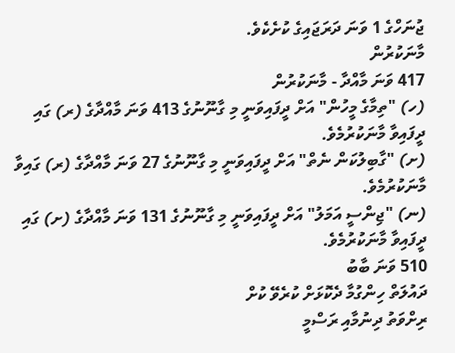ޖުނަހްގެ 1 ވަނަ ދަރަޖައިގެ ކުށެކެވެ.
މާނަކުރުން
417 ވަނަ މާއްދާ - މާނަކުރުން
(ހ) "ތިމާގެ މީހުން" އަށް ދީފައިވަނީ މި ގާނޫނުގެ 413 ވަނަ މާއްދާގެ (ރ) ގައި ދީފައިވާ މާނަކުރުމެވެ.
(ށ) "ގާބިލުކަން ނެތް" އަށް ދީފައިވަނީ މި ގާނޫނުގެ 27 ވަނަ މާއްދާގެ (ރ) ގައިވާ މާނަކުރުމެވެ.
(ނ) "ޖިންސީ އަމަލު" އަށް ދީފައިވަނީ މި ގާނޫނުގެ 131 ވަނަ މާއްދާގެ (ށ) ގައި ދީފައިވާ މާނަކުރުމެވެ.
510 ވަނަ ބާބު
ދައުލަތް ހިންގުމާ ދެކޮޅަށް ކުރެވޭ ކުށް
ރިށްވަތު ދިނުމާއި ރަސްމީ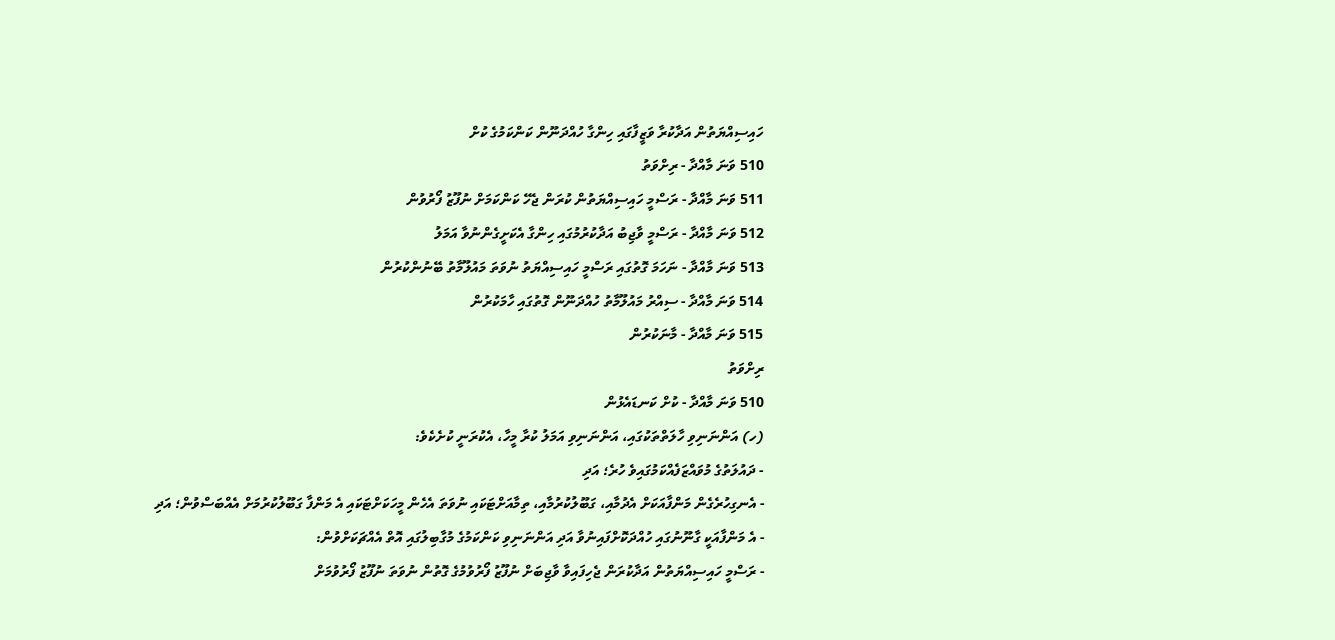ހައިސިއްޔަތުން އަދާކުރާ ވަޒީފާގައި ހިންގާ ހުއްދަނޫން ކަންކަމުގެ ކުށް
510 ވަނަ މާއްދާ - ރިށްވަތު
511 ވަނަ މާއްދާ - ރަސްމީ ހައިސިއްޔަތުން ކުރަން ޖެހޭ ކަންކަމަށް ނުފޫޒު ފޯރުވުން
512 ވަނަ މާއްދާ - ރަސްމީ ވާޖިބު އަދާކުރުމުގައި ހިންގާ އެކަށީގެންނުވާ އަމަލު
513 ވަނަ މާއްދާ - ނަހަމަ ގޮތުގައި ރަސްމީ ހައިސިއްޔަތު ނުވަތަ މައުލޫމާތު ބޭނުންކުރުން
514 ވަނަ މާއްދާ - ސިއްރު މައުލޫމާތު ހުއްދަނޫން ގޮތުގައި ހާމަކުރުން
515 ވަނަ މާއްދާ - މާނަކުރުން
ރިށްވަތު
510 ވަނަ މާއްދާ - ކުށް ކަނޑައެޅުން
(ހ) އަންނަނިވި ހާލަތްތަކުގައި، އަންނަނިވި އަމަލު ކުރާ މީހާ، އެކުރަނީ ކުށެކެވެ:
- ދައުލަތުގެ މުވައްޒަފެއްކަމުގައިވެ ހުރެ؛ އަދި
- އެނގިހުރެގެން މަންފާއަކަށް އެދުމާއި، ގަބޫލުކުރުމާއި، ތިމާއަށްޓަކައި ނުވަތަ އެހެން މީހަކަށްޓަކައި އެ މަންފާ ގަބޫލުކުރުމަށް އެއްބަސްވުން؛ އަދި
- އެ މަންފާއަކީ ގާނޫނުގައި ހުއްދަކޮށްފައިނުވާ އަދި އަންނަނިވި ކަންކަމުގެ މުގާބިލުގައި އޮތް އެއްޗަކަށްވުން:
- ރަސްމީ ހައިސިއްޔަތުން އަދާކުރަން ޖެހިފައިވާ ވާޖިބަށް ނުފޫޒު ފޯރުވުމުގެ ގޮތުން ނުވަތަ ނުފޫޒު ފޯރުވުމަށް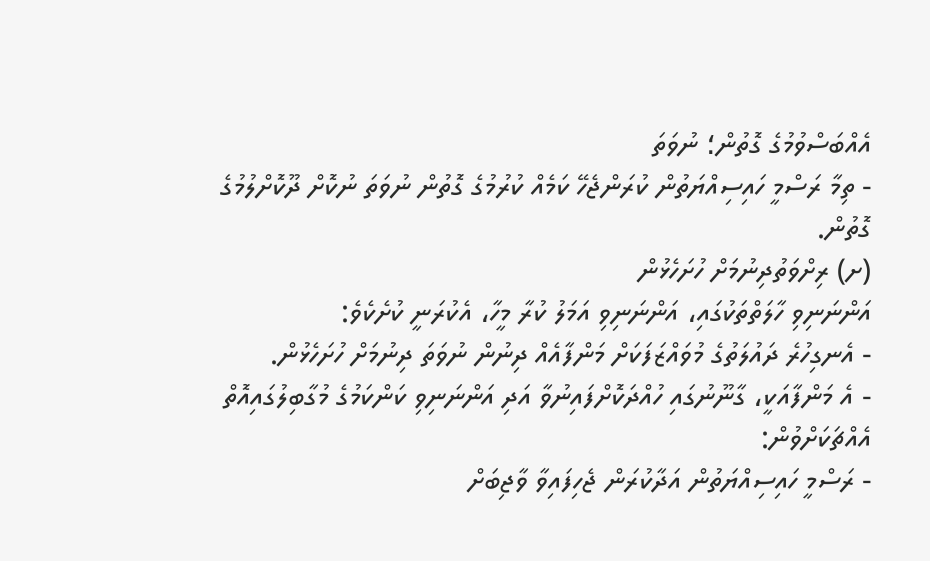އެއްބަސްވުމުގެ ގޮތުން؛ ނުވަތަ
- ތިމާ ރަސްމީ ހައިސިއްޔަތުން ކުރަންޖެހޭ ކަމެއް ކުރުމުގެ ގޮތުން ނުވަތަ ނުކޮށް ދޫކޮށްލުމުގެ ގޮތުން.
(ށ) ރިށްވަތުދިނުމަށް ހުށަހެޅުން
އަންނަނިވި ހާލަތްތަކުގައި، އަންނަނިވި އަމަލު ކުރާ މީހާ، އެކުރަނީ ކުށެކެވެ:
- އެނގިހުރެ ދައުލަތުގެ މުވައްޒަފަކަށް މަންފާއެއް ދިނުން ނުވަތަ ދިނުމަށް ހުށަހެޅުން.
- އެ މަންފާއަކީ، ގާނޫނުގައި ހުއްދަކޮށްފައިނުވާ އަދި އަންނަނިވި ކަންކަމުގެ މުގާބިލުގައިއޮތް އެއްޗަކަށްވުން:
- ރަސްމީ ހައިސިއްޔަތުން އަދާކުރަން ޖެހިފައިވާ ވާޖިބަށް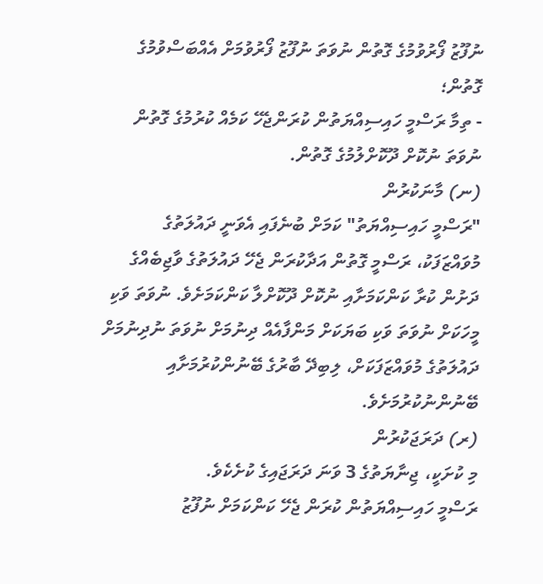ނުފޫޒު ފޯރުވުމުގެ ގޮތުން ނުވަތަ ނުފޫޒު ފޯރުވުމަށް އެއްބަސްވުމުގެ ގޮތުން؛
- ތިމާ ރަސްމީ ހައިސިއްޔަތުން ކުރަންޖެހޭ ކަމެއް ކުރުމުގެ ގޮތުން ނުވަތަ ނުކޮށް ދޫކޮށްލުމުގެ ގޮތުން.
(ނ) މާނަކުރުން
"ރަސްމީ ހައިސިއްޔަތު" ކަމަށް ބުނެފައި އެވަނީ ދައުލަތުގެ މުވައްޒަފަކު، ރަސްމީ ގޮތުން އަދާކުރަން ޖެހޭ ދައުލަތުގެ ވާޖިބެއްގެ ދަށުން ކުރާ ކަންކަމަށާއި ނުކޮށް ދޫކޮށްލާ ކަންކަމަށެވެ. ނުވަތަ ވަކި މީހަކަށް ނުވަތަ ވަކި ބަޔަކަށް މަންފާއެއް ދިނުމަށް ނުވަތަ ނުދިނުމަށް ދައުލަތުގެ މުވައްޒަފަކަށް، ލިބިދޭ ބާރުގެ ބޭނުންކުރުމަށާއި ބޭނުންނުކުރުމަށެވެ.
(ރ) ދަރަޖަކުރުން
މި ކުށަކީ، ޖިނާޔަތުގެ 3 ވަނަ ދަރަޖައިގެ ކުށެކެވެ.
ރަސްމީ ހައިސިއްޔަތުން ކުރަން ޖެހޭ ކަންކަމަށް ނުފޫޒު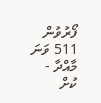ފޯރުވުން
511 ވަނަ މާއްދާ - ކުށް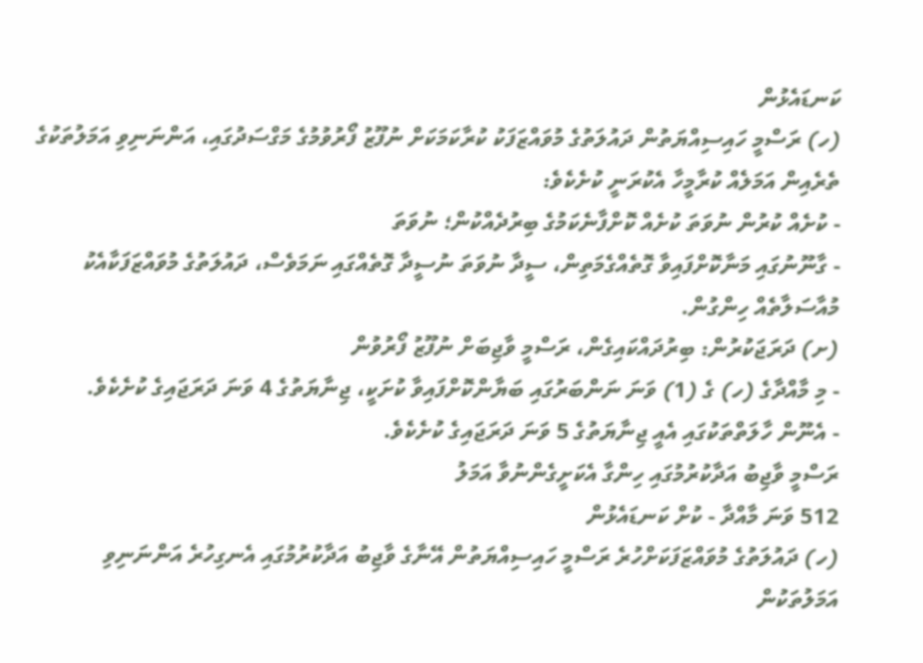ކަނޑައެޅުން
(ހ) ރަސްމީ ހައިސިއްޔަތުން ދައުލަތުގެ މުވައްޒަފަކު ކުރާކަމަކަށް ނުފޫޒު ފޯރުވުމުގެ މަގްސަދުގައި، އަންނަނިވި އަމަލުތަކުގެ ތެރެއިން އަމަލެއް ކުރާމީހާ އެކުރަނީ ކުށެކެވެ:
- ކުށެއް ކުރުން ނުވަތަ ކުށެއް ކޮށްފާނެކަމުގެ ބިރުދެއްކުން؛ ނުވަތަ
- ގާނޫނުގައި މަނާކޮށްފައިވާ ގޮތެއްގެމަތިން، ސީދާ ނުވަތަ ނުސީދާ ގޮތެއްގައި ނަމަވެސް، ދައުލަތުގެ މުވައްޒަފަކާއެކު މުއާސަލާތެއް ހިންގުން.
(ށ) ދަރަޖަކުރުން: ބިރުދައްކައިގެން، ރަސްމީ ވާޖިބަށް ނުފޫޒު ފޯރުވުން
- މި މާއްދާގެ (ހ) ގެ (1) ވަނަ ނަންބަރުގައި ބަޔާންކޮށްފައިވާ ކުށަކީ، ޖިނާޔަތުގެ 4 ވަނަ ދަރަޖައިގެ ކުށެކެވެ.
- އެނޫން ހާލަތްތަކުގައި އެއީ ޖިނާޔަތުގެ 5 ވަނަ ދަރަޖައިގެ ކުށެކެވެ.
ރަސްމީ ވާޖިބު އަދާކުރުމުގައި ހިންގާ އެކަށީގެންނުވާ އަމަލު
512 ވަނަ މާއްދާ - ކުށް ކަނޑައެޅުން
(ހ) ދައުލަތުގެ މުވައްޒަފަކަށްހުރެ ރަސްމީ ހައިސިއްޔަތުން އޭނާގެ ވާޖިބު އަދާކުރުމުގައި އެނގިހުރެ އަންނަނިވި އަމަލުތަކުން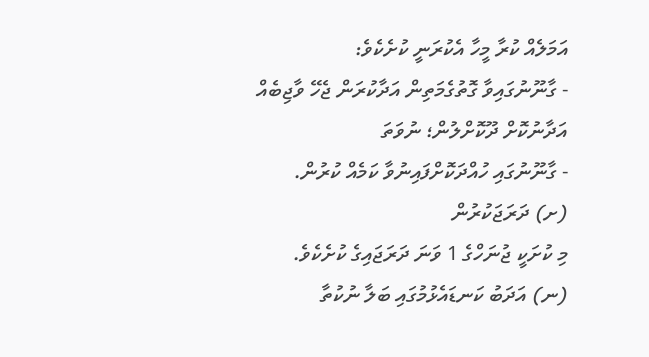އަމަލެއް ކުރާ މީހާ އެކުރަނީ ކުށެކެވެ:
- ގާނޫނުގައިވާ ގޮތުގެމަތިން އަދާކުރަން ޖެހޭ ވާޖިބެއް އަދާނުކޮށް ދޫކޮށްލުން؛ ނުވަތަ
- ގާނޫނުގައި ހުއްދަކޮށްފައިނުވާ ކަމެއް ކުރުން.
(ށ) ދަރަޖަކުރުން
މި ކުށަކީ ޖުނަހްގެ 1 ވަނަ ދަރަޖައިގެ ކުށެކެވެ.
(ނ) އަދަބު ކަނޑައެޅުމުގައި ބަލާ ނުކުތާ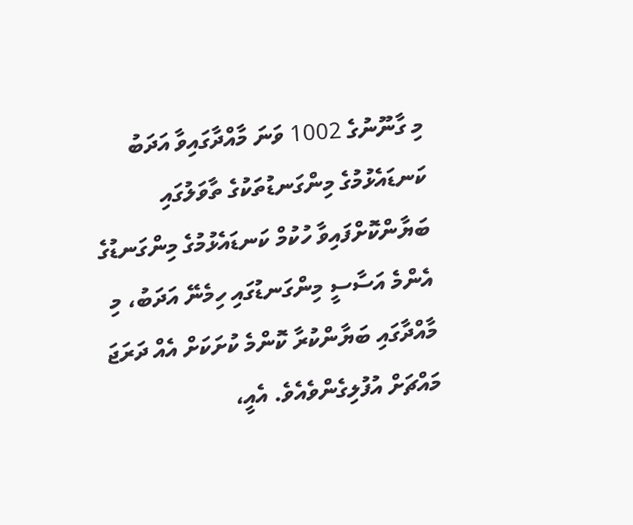މި ގާނޫނުގެ 1002 ވަނަ މާއްދާގައިވާ އަދަބު ކަނޑައެޅުމުގެ މިންގަނޑުތަކުގެ ތާވަލުގައި ބަޔާންކޮށްފައިވާ ހުކުމް ކަނޑައެޅުމުގެ މިންގަނޑުގެ އެންމެ އަސާސީ މިންގަނޑުގައި ހިމެނޭ އަދަބު، މި މާއްދާގައި ބަޔާންކުރާ ކޮންމެ ކުށަކަށް އެއް ދަރަޖަ މައްޗަށް އުފުލިގެންވެއެވެ. އެއީ،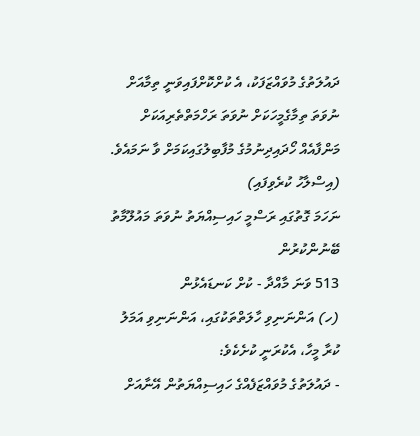ދައުލަތުގެ މުވައްޒަފަކު، އެ ކުށްކޮށްފައިވަނީ ތިމާއަށް ނުވަތަ ތިމާގެމީހަކަށް ނުވަތަ ރަހްމަތްތެރިއަކަށް މަންފާއެއް ހޯދައިދިނުމުގެ މުފާބިލުގައިކަމަށް ވާ ނަމައެވެ. (އިސްލާހު ކުރެވިފައި)
ނަހަމަ ގޮތުގައި ރަސްމީ ހައިސިއްޔަތު ނުވަތަ މައުލޫމާތު ބޭނުންކުރުން
513 ވަނަ މާއްދާ - ކުށް ކަނޑައެޅުން
(ހ) އަންނަނިވި ހާލަތްތަކުގައި، އަންނަނިވި އަމަލު ކުރާ މީހާ، އެކުރަނީ ކުށެކެވެ:
- ދައުލަތުގެ މުވައްޒަފެއްގެ ހައިސިއްޔަތުން އޭނާއަށް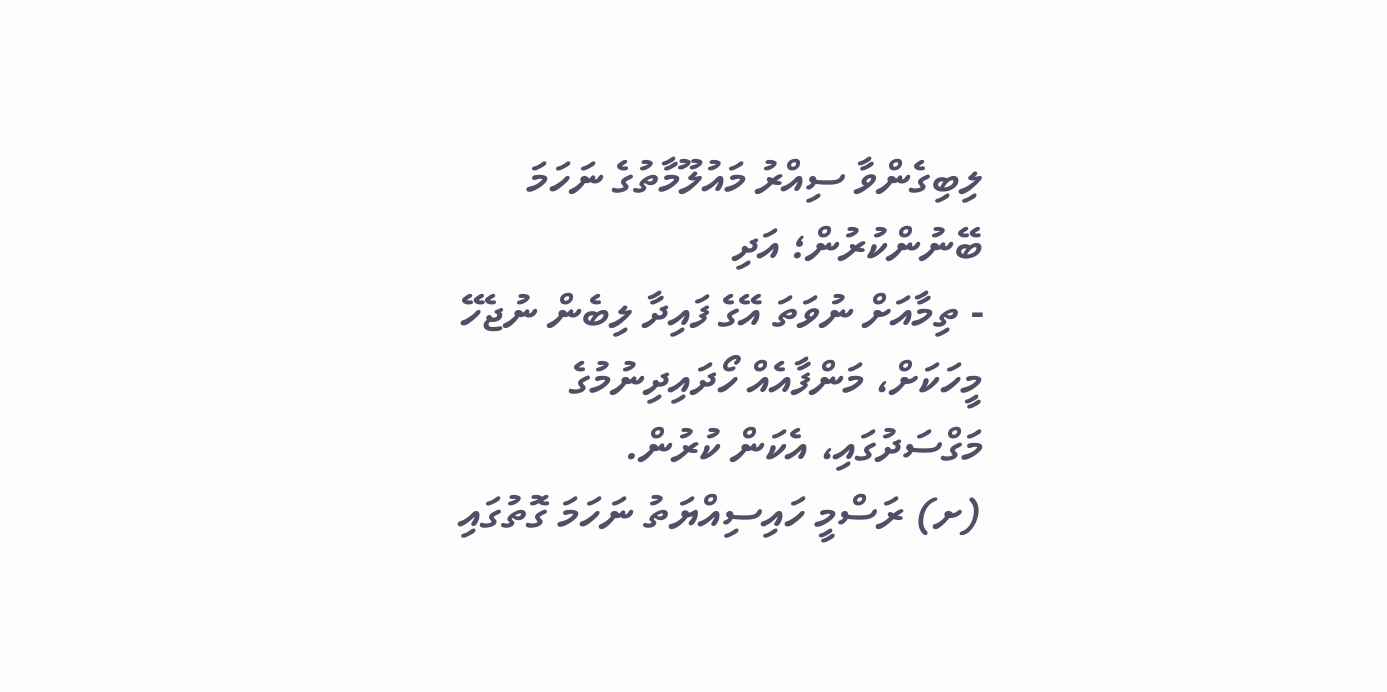ލިބިގެންވާ ސިއްރު މައުލޫމާތުގެ ނަހަމަ ބޭނުންކުރުން؛ އަދި
- ތިމާއަށް ނުވަތަ އޭގެ ފައިދާ ލިބެން ނުޖެހޭ މީހަކަށް، މަންފާއެއް ހޯދައިދިނުމުގެ މަގްސަދުގައި، އެކަން ކުރުން.
(ށ) ރަސްމީ ހައިސިއްޔަތު ނަހަމަ ގޮތުގައި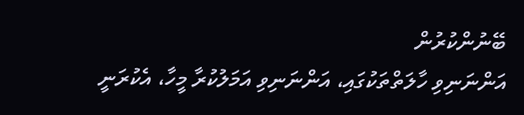ބޭނުންކުރުން
އަންނަނިވި ހާލަތްތަކުގައި، އަންނަނިވި އަމަލުކުރާ މީހާ، އެކުރަނީ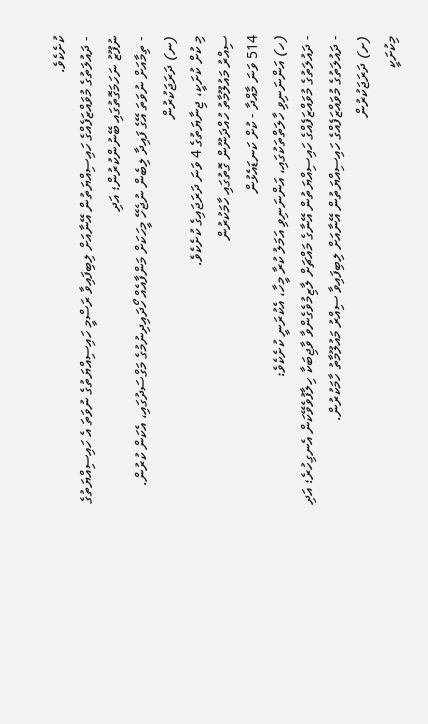ކުށެކެވެ.
- ދައުލަތުގެ މުވައްޒަފެއްގެ ހައިސިއްޔަތުން އޭނާއަށް ލިބިފައިވާ ރަސްމީ ހައިސިއްޔަތުގެ ނުވަތަ އެ ހައިސިއްޔަތުގެ ނުފޫޒު ނަހަމަގޮތުގައި ބޭނުންކުރުން؛ އަދި
- ތިމާއަށް ނުވަތަ އޭގެ ފައިދާ ލިބެން ނުޖެހޭ މީހަކަށް މަންފާއެއް ހޯދައިދިނުމުގެ މަގްސަދުގައި، އެކަން ކުރުން.
(ނ) ދަރަޖަކުރުން
މި ކުށް ކުށަކީ، ޖިނާޔަތުގެ 4 ވަނަ ދަރަޖައިގެ ކުށެކެވެ.
ސިއްރު މައުލޫމާތު ހުއްދަނޫން ގޮތުގައި ހާމަކުރުން
514 ވަނަ މާއްދާ - ކުށް ކަނޑައެޅުން
(ހ) އަންނަނިވި ހާލަތްތަކުގައި، އަންނަނިވި އަމަލު ކުރާ މީހާ، އެކުރަނީ ކުށެކެވެ:
- ދައުލަތުގެ މުވައްޒަފެއްގެ ހައިސިއްޔަތުން އޭނާގެ މައްޗަށް ލާޒިމުވެގެންވާ ވާޖިބަކާ ހިލާފުވެވޭކަން އެނގިހުރެ؛ އަދި
- ދައުލަތުގެ މުވައްޒަފެއްގެ ހައިސިއްޔަތުން އޭނާއަށް ލިބިފައިވާ ސިއްރު މައުލޫމާތު ހާމަކުރުން.
(ށ) ދަރަޖަކުރުން
މިކުށަކީ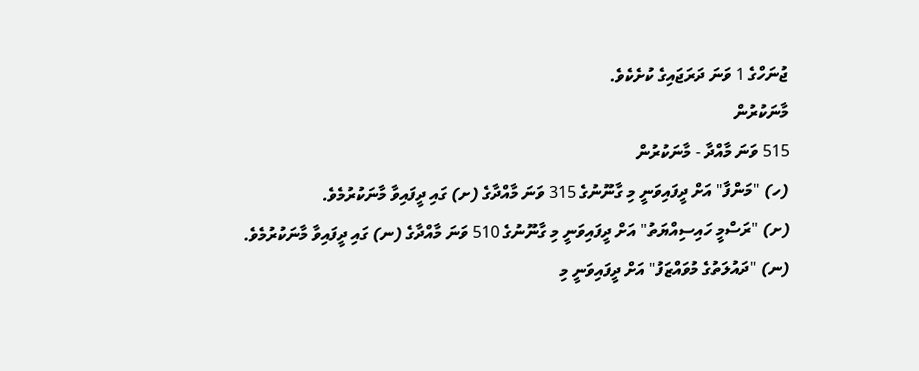ޖުނަހްގެ 1 ވަނަ ދަރަޖައިގެ ކުށެކެވެ.
މާނަކުރުން
515 ވަނަ މާއްދާ - މާނަކުރުން
(ހ) "މަންފާ" އަށް ދީފައިވަނީ މި ގާނޫނުގެ 315 ވަނަ މާއްދާގެ (ށ) ގައި ދީފައިވާ މާނަކުރުމެވެ.
(ށ) "ރަސްމީ ހައިސިއްޔަތު" އަށް ދީފައިވަނީ މި ގާނޫނުގެ 510 ވަނަ މާއްދާގެ (ނ) ގައި ދީފައިވާ މާނަކުރުމެވެ.
(ނ) "ދައުލަތުގެ މުވައްޒަފު" އަށް ދީފައިވަނީ މި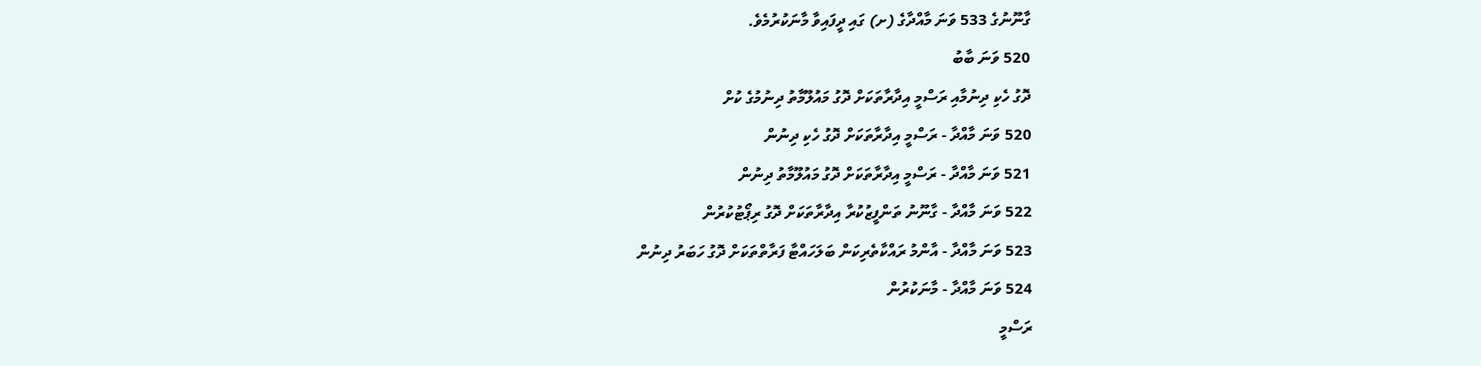ގާނޫނުގެ 533 ވަނަ މާއްދާގެ (ށ) ގައި ދީފައިވާ މާނަކުރުމެވެ.
520 ވަނަ ބާބު
ދޮގު ހެކި ދިނުމާއި ރަސްމީ އިދާރާތަކަށް ދޮގު މައުލޫމާތު ދިނުމުގެ ކުށް
520 ވަނަ މާއްދާ - ރަސްމީ އިދާރާތަކަށް ދޮގު ހެކި ދިނުން
521 ވަނަ މާއްދާ - ރަސްމީ އިދާރާތަކަށް ދޮގު މައުލޫމާތު ދިނުން
522 ވަނަ މާއްދާ - ގާނޫނު ތަންފީޒުކުރާ އިދާރާތަކަށް ދޮގު ރިޕޯޓުކުރުން
523 ވަނަ މާއްދާ - އާންމު ރައްކާތެރިކަން ބަލަހައްޓާ ފަރާތްތަކަށް ދޮގު ހަބަރު ދިނުން
524 ވަނަ މާއްދާ - މާނަކުރުން
ރަސްމީ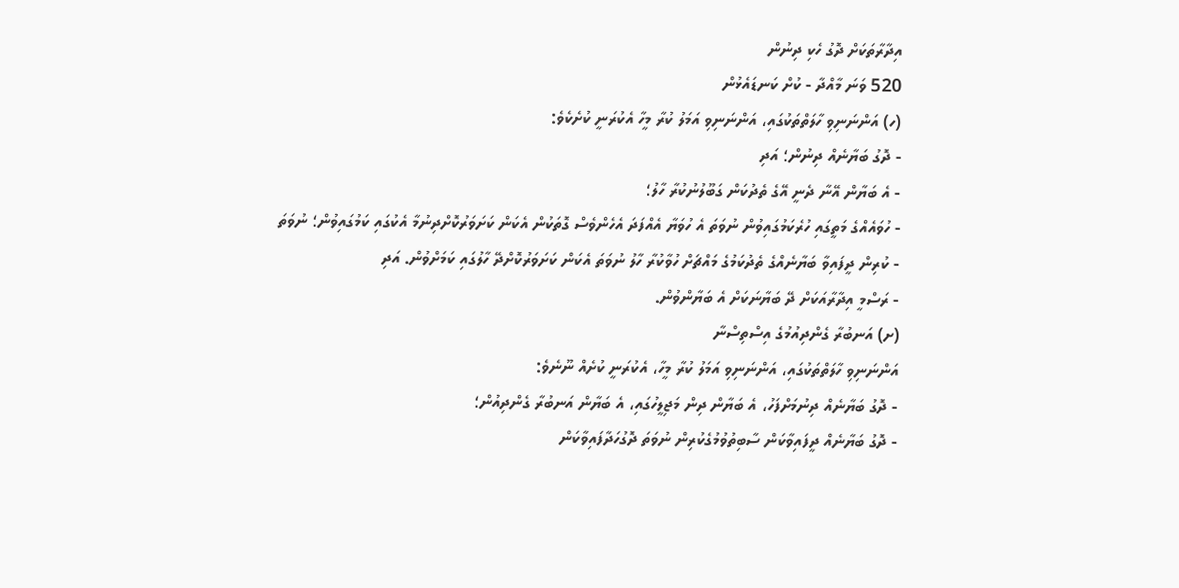އިދާރާތަކަށް ދޮގު ހެކި ދިނުން
520 ވަނަ މާއްދާ - ކުށް ކަނޑައެޅުން
(ހ) އަންނަނިވި ހާލަތްތަކުގައި، އަންނަނިވި އަމަލު ކުރާ މީހާ އެކުރަނީ ކުށެކެވެ:
- ދޮގު ބަޔާނެއް ދިނުން؛ އަދި
- އެ ބަޔާން އޭނާ ދެނީ އޭގެ ތެދުކަން ގަބޫލުނުކުރާ ހާލު؛
- ހުވައެއްގެ މަތީގައި ހުރެކަމުގައިވުން ނުވަތަ އެ ހުވަޔާ އެއްފަދަ އެހެންވެސް ގޮތަކުން އެކަން ކަށަވަރުކޮށްދިނުމާ އެކުގައި ކަމުގައިވުން؛ ނުވަތަ
- ކުރިން ދީފައިވާ ބަޔާނެއްގެ ތެދުކަމުގެ މައްޗަށް ހުވާކުރާ ހާލު ނުވަތަ އެކަން ކަށަވަރުކޮށްދޭ ހާލުގައި ކަމަށްވުން. އަދި
- ރަސްމީ އިދާރާއަކަށް ދޭ ބަޔާނަކަށް އެ ބަޔާންވުން.
(ށ) އަނބުރާ ގެންދިއުމުގެ އިސްތިސްނާ
އަންނަނިވި ހާލަތްތަކުގައި، އަންނަނިވި އަމަލު ކުރާ މީހާ، އެކުރަނީ ކުށެއް ނޫނެވެ:
- ދޮގު ބަޔާނެއް ދިނުމަށްފަހު، އެ ބަޔާން ދިން މަޖިލީހުގައި، އެ ބަޔާން އަނބުރާ ގެންދިއުން؛
- ދޮގު ބަޔާނެއް ދީފައިވާކަން ސާބިތުވުމުގެކުރިން ނުވަތަ ދޮގުހަދާފައިވާކަން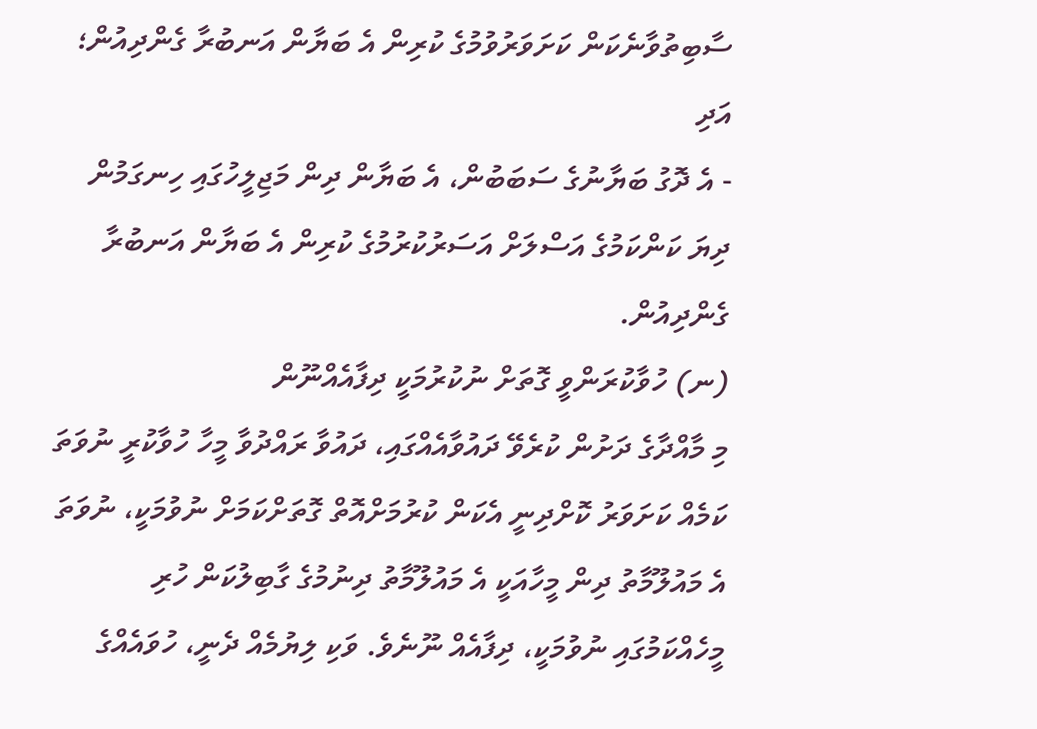ސާބިތުވާނެކަން ކަށަވަރުވުމުގެ ކުރިން އެ ބަޔާން އަނބުރާ ގެންދިއުން؛ އަދި
- އެ ދޮގު ބަޔާނުގެ ސަބަބުން، އެ ބަޔާން ދިން މަޖިލީހުގައި ހިނގަމުން ދިޔަ ކަންކަމުގެ އަސްލަށް އަސަރުކުރުމުގެ ކުރިން އެ ބަޔާން އަނބުރާ ގެންދިއުން.
(ނ) ހުވާކުރަންވީ ގޮތަށް ނުކުރުމަކީ ދިފާއެއްނޫން
މި މާއްދާގެ ދަށުން ކުރެވޭ ދައުވާއެއްގައި، ދައުވާ ރައްދުވާ މީހާ ހުވާކުރީ ނުވަތަ ކަމެއް ކަށަވަރު ކޮށްދިނީ އެކަން ކުރުމަށްއޮތް ގޮތަށްކަމަށް ނުވުމަކީ، ނުވަތަ އެ މައުލޫމާތު ދިން މީހާއަކީ އެ މައުލޫމާތު ދިނުމުގެ ގާބިލުކަން ހުރި މީހެއްކަމުގައި ނުވުމަކީ، ދިފާއެއް ނޫނެވެ. ވަކި ލިޔުމެއް ދެނީ، ހުވައެއްގެ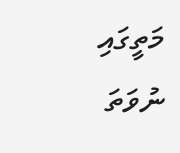މަތީގައި ނުވަތަ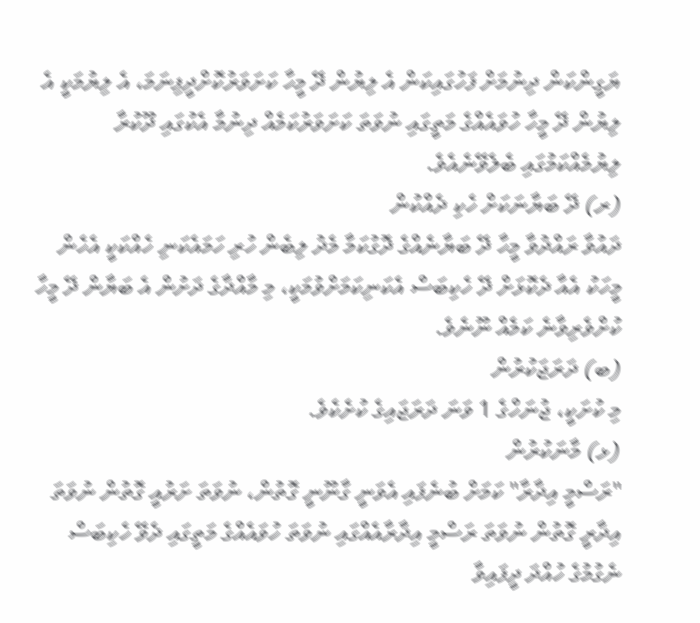ޔަގީންކަން ދިނުމަށް ފަހުގައިކަން އެ ލިޔުން ދޭ މީހާ ކަށަވަރުކޮށްދީފިނަމަ، އެ ލިޔުމަކީ އެ ލިޔުން ދޭ މީހާ ހުވައެއްގެ މަތީގައި ނުވަތަ ކަށަވަރުކަމެއް ދިނުމާ އެކުގައި ދޫކުރާ ލިޔުމެއްކަމުގައި ބެލެވޭނެއެވެ.
(ރ) ދޭ ބަޔާނަކަށް ހެކި ދެއްކުން
ދައުވާ ރައްދުވާ މީހާ ދޭ ބަޔާނެއްގެ ދޮގުކަމާ މެދު ލިބެން ހުރި ހަމައެކަނި ހެއްކަކީ އެހެން މީހަކު އެއާ ދެކޮޅަށް ދޭ ހެކިބަސް އެކަނިކަމަށްވުމަކީ، މި މާއްދާގެ ދަށުން އެ ބަޔާން ދޭ މީހާ ކުށްވެރިވާނެ ކަމެއް ނޫނެވެ.
(ބ) ދަރަޖަކުރުން
މި ކުށަކީ، ޖުނަހްގެ 1 ވަނަ ދަރަޖައިގެ ކުށެކެވެ.
(ޅ) މާނަކުރުން
"ރަސްމީ އިދާރާ" ކަމަށް ބުނެފައި އެވަނީ ގާނޫނީ ގޮތުން، ނުވަތަ ށަރުއީ ގޮތުން ނުވަތަ އިދާރީ ގޮތުން ނުވަތަ ރަސްމީ އިދާރާއެއްގައި ނުވަތަ ހުވައެއްގެ މަތީގައި ދެވޭ ހެކިބަސް ނެގުމުގެ ހުއްދަ ދީފައިވާ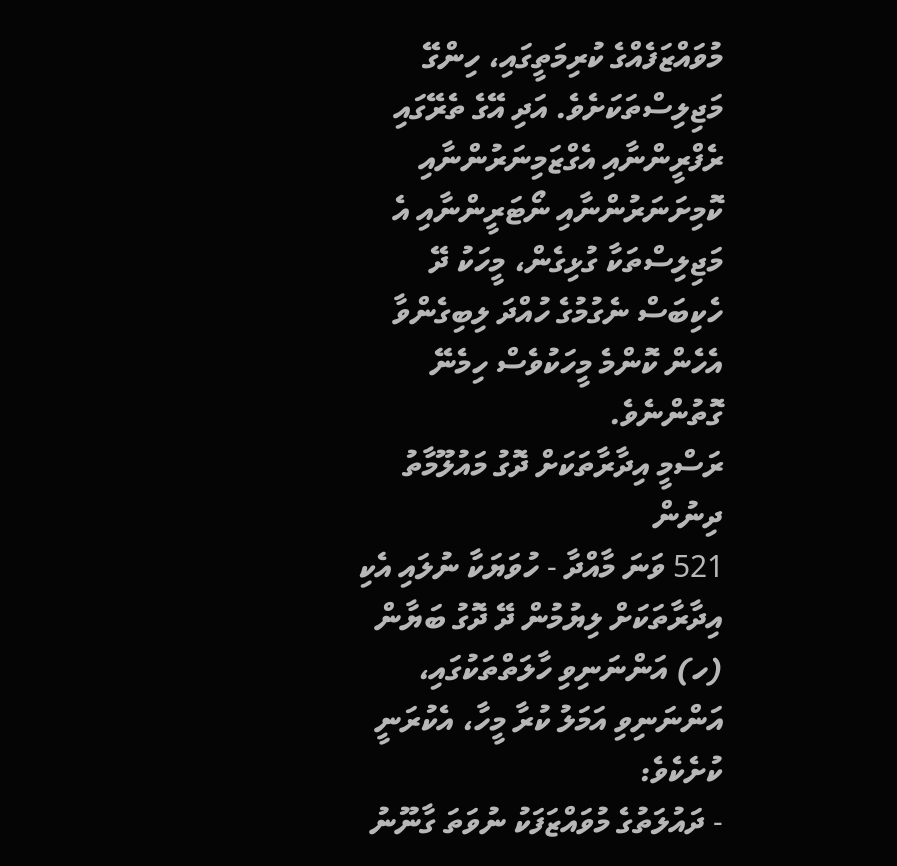މުވައްޒަފެއްގެ ކުރިމަތީގައި، ހިންގޭ މަޖިލިސްތަކަށެވެ. އަދި އޭގެ ތެރޭގައި ރެފްރީންނާއި އެގްޒަމިނަރުންނާއި ކޮމިށަނަރުންނާއި ނޯޓަރީންނާއި އެ މަޖިލިސްތަކާ ގުޅިގެން، މީހަކު ދޭ ހެކިބަސް ނެގުމުގެ ހުއްދަ ލިބިގެންވާ އެހެން ކޮންމެ މީހަކުވެސް ހިމެނޭ ގޮތުންނެވެ.
ރަސްމީ އިދާރާތަކަށް ދޮގު މައުލޫމާތު ދިނުން
521 ވަނަ މާއްދާ - ހުވަޔަކާ ނުލައި އެކި އިދާރާތަކަށް ލިޔުމުން ދޭ ދޮގު ބަޔާން
(ހ) އަންނަނިވި ހާލަތްތަކުގައި، އަންނަނިވި އަމަލު ކުރާ މީހާ، އެކުރަނީ ކުށެކެވެ:
- ދައުލަތުގެ މުވައްޒަފަކު ނުވަތަ ގާނޫނު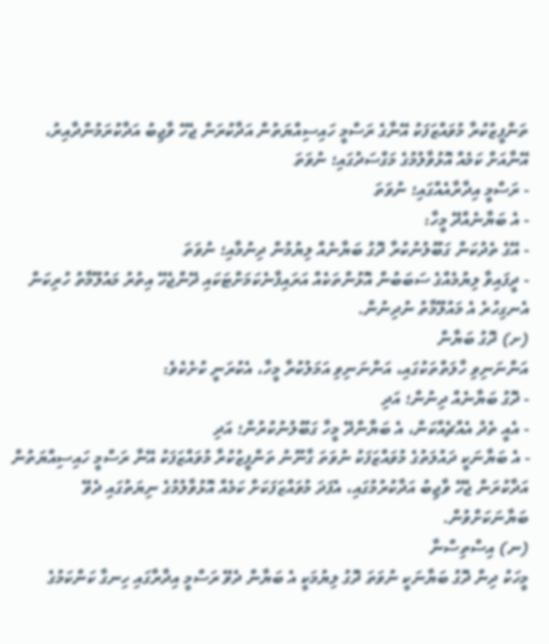ތަންފީޒުކުރާ މުވައްޒަފަކު އޭނާގެ ރަސްމީ ހައިސިއްޔަތުން އަދާކުރަން ޖެހޭ ވާޖިބު އަދާކުރަމުންދާއިރު، އޭނާއަށް ކަމެއް އޮޅުވާލުމުގެ މަގްސަދުގައި؛ ނުވަތަ
- ރަސްމީ އިދާރާއެއްގައި؛ ނުވަތަ
- އެ ބަޔާނެއްދޭ މީހާ:
- އޭގެ ތެދުކަން ގަބޫލުނުކުރާ ދޮގު ބަޔާނެއް ލިޔުމުން ދިނުމާއި؛ ނުވަތަ
- ދީފައިވާ ލިޔުމެއްގެ ސަބަބުން އޮޅުންތަކެއް އަރައިފާނެކަމަށްޓަކައި ދޭންޖެހޭ އިތުރު މައުލޫމާތު ހުރިކަން އެނގިހުރެ އެ މައުލޫމާތު ނުދިނުން.
(ށ) ދޮގު ބަޔާން
އަންނަނިވި ހާލަތްތަކުގައި، އަންނަނިވި އަމަލުކުރާ މީހާ، އެކުރަނީ ކުށެކެވެ:
- ދޮގު ބަޔާނެއް ދިނުން؛ އަދި
- އެއީ ތެދު އެއްޗެއްކަން، އެ ބަޔާންދޭ މީހާ ގަބޫލުނުކުރުން؛ އަދި
- އެ ބަޔާނަކީ ދައުލަތުގެ މުވައްޒަފަކު ނުވަތަ ގާނޫނު ތަންފީޒުކުރާ މުވައްޒަފަކު އޭނާ ރަސްމީ ހައިސިއްޔަތުން އަދާކުރަން ޖެހޭ ވާޖިބު އަދާކުރުމުގައި، އެފަދަ މުވައްޒަފަކަށް ކަމެއް އޮޅުވާލުމުގެ ނިޔަތުގައި ދެވޭ ބަޔާނަކަށްވުން.
(ނ) އިސްތިސްނާ
މީހަކު ދިން ދޮގު ބަޔާނަކީ ނުވަތަ ދޮގު ލިޔުމަކީ އެ ބަޔާން ދެވޭ ރަސްމީ އިދާރާގައި ހިނގާ ކަންކަމުގެ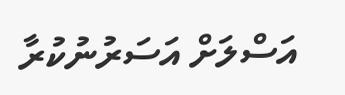އަސްލަށް އަސަރުނުކުރާ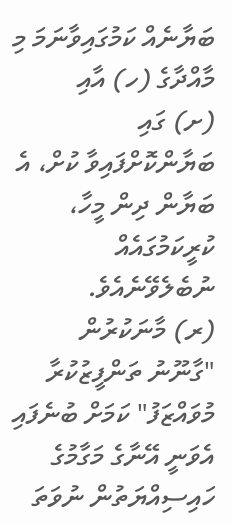ބަޔާނެއް ކަމުގައިވާނަމަ މި މާއްދާގެ (ހ) އާއި
(ށ) ގައި ބަޔާންކޮށްފައިވާ ކުށް، އެ ބަޔާން ދިން މީހާ، ކުރީކަމުގައެއް ނުބެލެވޭނެއެވެ.
(ރ) މާނަކުރުން
"ގާނޫނު ތަންފީޒުކުރާ މުވައްޒަފު" ކަމަށް ބުނެފައި އެވަނީ އޭނާގެ މަގާމުގެ ހައިސިއްޔަތުން ނުވަތަ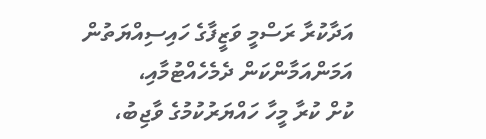އަދާކުރާ ރަސްމީ ވަޒީފާގެ ހައިސިއްޔަތުން އަމަންއަމާންކަން ދެމެހެއްޓުމާއި،
ކުށް ކުރާ މީހާ ހައްޔަރުކުމުގެ ވާޖިބު،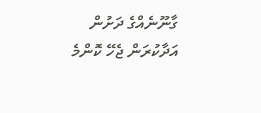ގާނޫނެއްގެ ދަށުން އަދާކުރަން ޖެހޭ ކޮންމެ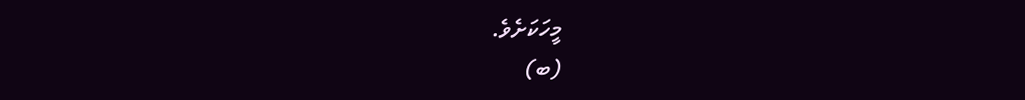މީހަކަށެވެ.
(ބ)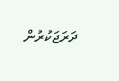ދަރަޖަކުރުން